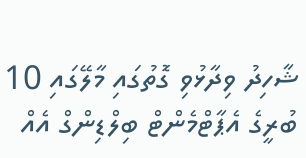ޝާހިދު ވިދާޅުވި ގޮތުގައި މާލޭގައި 10 ބުރީގެ އެޕާޓްމެންޓް ބިލްޑިންގް އެއް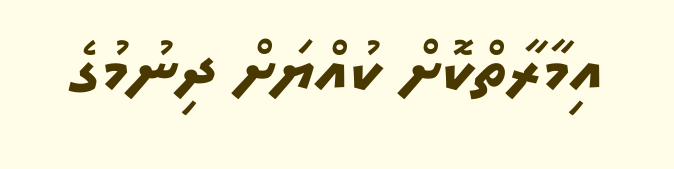އިމާރާތްކޮށް ކުއްޔަށް ދިނުމުގެ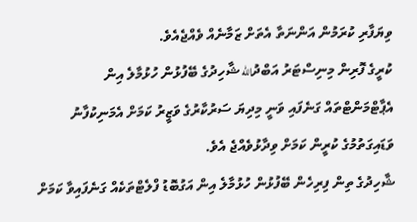ވިޔަފާރި ކުރަމުން އަންނަތާ އެތަށް ޒަމާނެއް ވެއްޖެއެވެ.
ކުރީގެ ފޮރިން މިނިސްޓަރު އަބްދުالله ޝާހިދުގެ ބޭފުޅުން ހުޅުމާލެ އިން އެޕާޓްމަންޓްތައް ގަނެފައި ވަނީ މިދިޔަ ސަރުކާރުގެ ވަޒީރު ކަމަށް އެމަނިކުފާނު ވަޑައިގަތުމުގެ ކުރީން ކަމަށް ވިދާޅުވެއްޖެ އެވެ.
ޝާހިދުގެ ތިން ފިރިހެން ބޭފުޅުން ހުޅުމާލެ އިން އަގުބޮޑު ފްލެޓްތަކެއް ގަނެފައިވާ ކަމަށް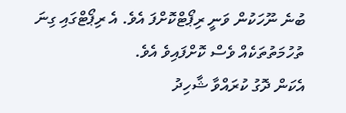ބުނެ ނޫހަކުން ވަނީ ރިޕޯޓްކޮށްފަ އެވެ. އެ ރިޕޯޓްގައި ގިނަ ތުހުމަތުތަކެއް ވެސް ކޮށްފައިވެ އެވެ.
އެކަން ދޮގު ކުރައްވާ ޝާހިދު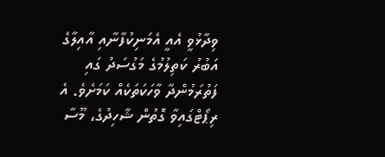ވިދާޅުވީ އެއީ އެމަނިކުފާނާއި އާއިލާގެ އަބުރު ކަތިލުމުގެ މަގުސަދު ގައި ފަތުރަމުންދާ ވާހަކަތަކެއް ކަމަށެވެ. އެ ރިޕޯޓްގައިވާ ގޮތުން ޝާހިދުގެ، މޫސާ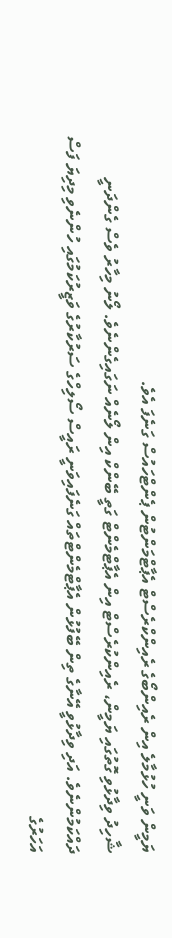ޔަމީން ވަނީ ހުޅުމާލެ އިން ރެއިންބޯގެ ރެއިންކްރެސްޓް އެޕާޓްމަންޓުން ޕެންޓްހައުސް ގަނެފަ އެވެ.
ޝާހިދު ވިދާޅުވި ގޮތުގައި ޔަމީން، ރެއިންކުރެސްޓް އިން އެޕާޓްމެންޓް ގަތީ ބޭންކް އިން ލޯނެއް ނަގައިގެންނެވެ. ލޯނު މިހާރު ވެސް ގެންދަނީ ދައްކަމުންނެވެ. އަދި ވިދާޅުވީ އޭނާގެ ތިން ބޭފުޅުން އެޕާޓްމެންޓްތައް ގަނެފައިވަނީ ރައީސް ސޯލިހްގެ ސަރުކާރުގެ ވަޒީރުކަމުގައި ހުންނެވި މިދިޔަ ފަސް އަހަރުގެ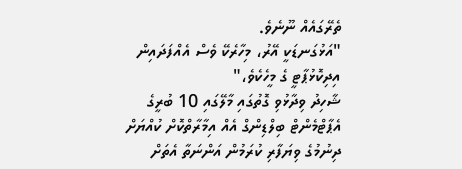ތެރޭގައެއް ނޫނެވެ.
"އަޅުގަނޑަކީ އޭރު، މިހާރެކޭ ވެސް އެއްފަދައިން އިދިކޮޅުޕާޓީ ގެ މީހެކެވެ،"
ޝާހިދު ވިދާޅުވި ގޮތުގައި މާލޭގައި 10 ބުރީގެ އެޕާޓްމެންޓް ބިލްޑިންގް އެއް އިމާރާތްކޮށް ކުއްޔަށް ދިނުމުގެ ވިޔަފާރި ކުރަމުން އަންނަތާ އެތަށް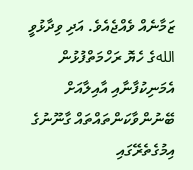ޒަމާނެއް ވެއްޖެއެވެ. އަދި ވިދާޅުވީ اللهގެ ހެޔޮ ރަހްމަތްފުޅުން އެމަނިކުފާނާއި އާއިލާއަށް ބޭނުންވާކަންތައްތައް ގާނޫނުގެ އިމުގެތެރޭގައި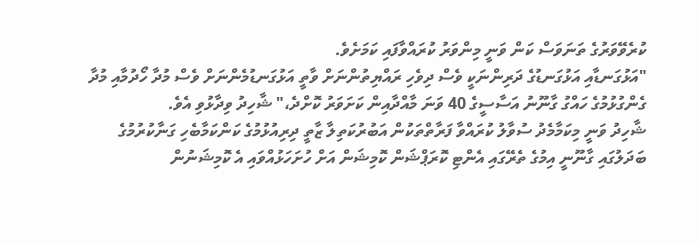ކުރެވޭވަރުގެ ތަނަވަސް ކަން ވަނީ މިންވަރު ކުރައްވާފައި ކަމަށެވެ.
"އަޅުގަނޑާއި އަޅުގަނޑުގެ ދަރިންނަކީ ވެސް ދިވެހި ރައްޔިތުންނަށް ވާތީ އަޅުގަނޑުމެންނަށް ވެސް މުދާ ހޯދުމާއި މުދާ ގެންގުޅުމުގެ ހައްގު ގާނޫނު އަސާސީގެ 40 ވަނަ މާއްދާއިން ކަށަވަރު ކޮށްދެ،" ޝާހިދު ވިދާޅުވި އެވެ.
ޝާހިދު ވަނީ މިކަމާމެދު ސުވާލު ކުރައްވާ ފަރާތްތަކުން އަބުރުކަތިލާ ޒާތީ ދިރިއުޅުމުގެ ކަންކަމާބެހި ގަނާކުރުމުގެ ބަދަލުގައި ގާނޫނީ އިމުގެ ތެރޭގައި އެންޓި ކޮރަޕްޝަން ކޮމިޝަން އަށް ހުށަހަޅުއްވައި އެ ކޮމިޝަނުން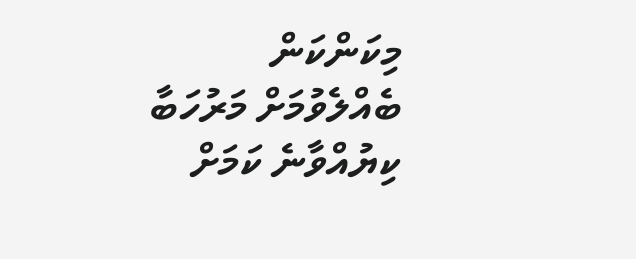މިކަންކަން ބެއްލެވުމަށް މަރުހަބާ ކިޔުއްވާނެ ކަމަށް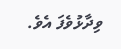ވިދާޅުވެފަ އެވެ.